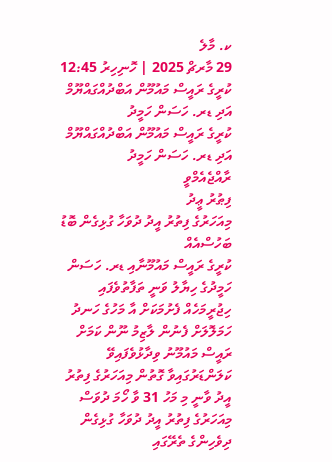ކ. މާލެ
29 މާރޗް 2025 | ހޮނިހިރު 12:45
ކުރީގެ ރައީސް މައުމޫން އަބްދުއްގައްޔޫމް އަދި ޑރ. ހަސަން ހަމީދު
ކުރީގެ ރައީސް މައުމޫން އަބްދުއްގައްޔޫމް އަދި ޑރ. ހަސަން ހަމީދު
ރާއްޖެއެމްވީ
ފިޠުރު ޢީދު
މިއަހަރުގެ ފިތުރު އީދު ދުވަހާ ގުޅިގެން ބޮޑު ބަހުސްއެއް
ކުރީގެ ރައީސް މައުމޫނާއި ޑރ. ހަސަން ހަމީދުގެ ހިޔާލު ވަނީ ތަފާތުވެފައި
ހިޖުރީމަހެއް ފެށުމަކަށް އާ މަހުގެ ހަނދު ހަމަލޮލަށް ފެނުން ލާޒިމު ނޫން ކަމަށް ރައީސް މައުމޫނު ވިދާޅުވެފައިވޭ
ކަލަންޑަރުގައިވާ ގޮތުން މިއަހަރުގެ ފިތުރު އީދު ވާނީ މި މަހު 31 ވާ ހޯމަ ދުވަސް
މިއަހަރުގެ ފިތުރު އީދު ދުވަހާ ގުޅިގެން ދިވެހިންގެ ތެރޭގައި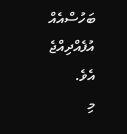ބަހުސްއެއް އުފެއްދިއްޖެ އެވެ.
މި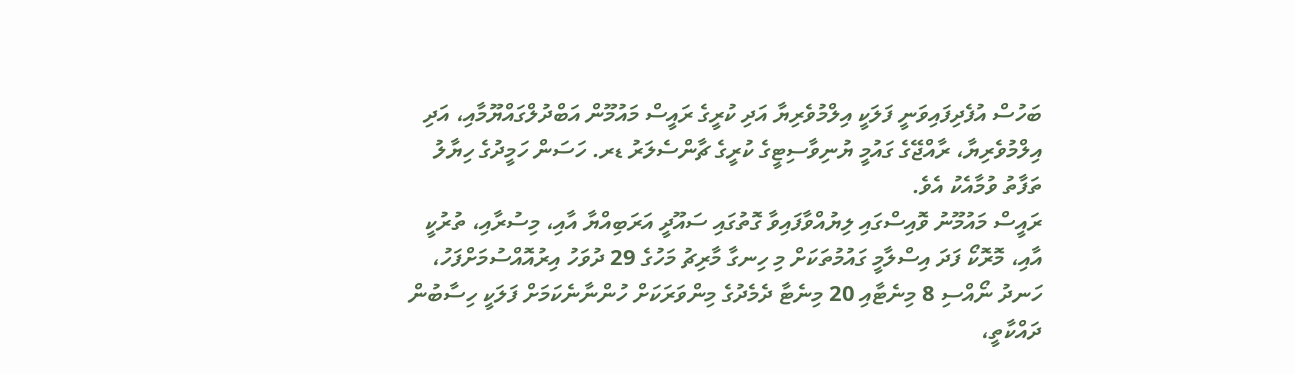ބަހުސް އުފެދިފައިވަނީ ފަލަކީ އިލްމުވެރިޔާ އަދި ކުރީގެ ރައީސް މައުމޫން އަބްދުލްގައްޔޫމާއި، އަދި އިލްމުވެރިޔާ، ރާއްޖޭގެ ގައުމީ ޔުނިވާސިޓީގެ ކުރީގެ ޗާންސެލަރު ޑރ. ހަސަން ހަމީދުގެ ހިޔާލު ތަފާތު ވުމާއެކު އެވެ.
ރައީސް މައުމޫނު ވޮއިސްގައި ލިޔުއްވާފައިވާ ގޮތުގައި ސައޫދީ އަރަބިއްޔާ އާއި، މިސުރާއި، ތުރުކީ އާއި، މޮރޮކޯ ފަދަ އިސްލާމީ ގައުމުތަކަށް މި ހިނގާ މާރިޗު މަހުގެ 29 ދުވަހު އިރުއޮއްސުމަށްފަހު، ހަނދު ނޯއްސި 8 މިނެޓާއި 20 މިނެޓާ ދެމެދުގެ މިންވަރަކަށް ހުންނާނެކަމަށް ފަލަކީ ހިސާބުން ދައްކާތީ،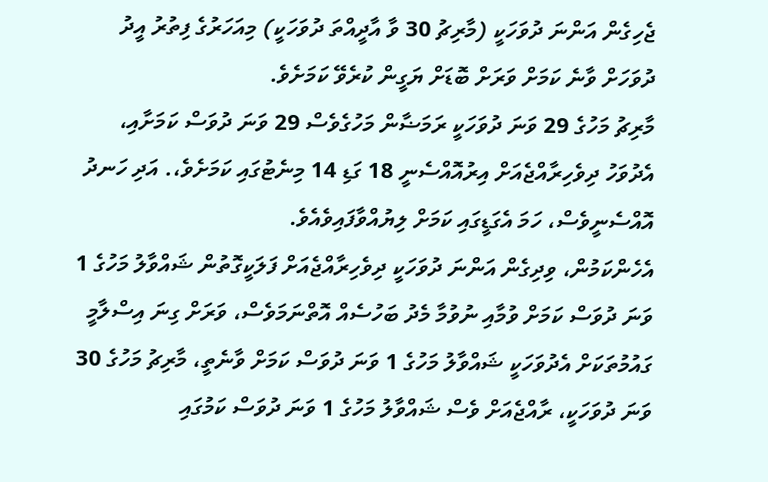ޖެހިގެން އަންނަ ދުވަހަކީ (މާރިޗު 30 ވާ އާދީއްތަ ދުވަހަކީ) މިއަހަރުގެ ފިތުރު އީދު ދުވަހަށް ވާނެ ކަމަށް ވަރަށް ބޮޑަށް ޔަގީން ކުރެވޭ ކަމަށެވެ.
މާރިޗު މަހުގެ 29 ވަނަ ދުވަހަކީ ރަމަޟާން މަހުގެވެސް 29 ވަނަ ދުވަސް ކަމަށާއި، އެދުވަހު ދިވެހިރާއްޖެއަށް އިރުއޮއްސެނީ 18 ގަޑި 14 މިނެޓުގައި ކަމަށެވެ،. އަދި ހަނދު އޮއްސެނީވެސް، ހަމަ އެގަޑީގައި ކަމަށް ލިޔުއްވާފައިވެއެވެ.
އެހެންކަމުން، ވިދިގެން އަންނަ ދުވަހަކީ ދިވެހިރާއްޖެއަށް ފަލަކީގޮތުން ޝައްވާލު މަހުގެ 1 ވަނަ ދުވަސް ކަމަށް ވުމާއި ނުވުމާ މެދު ބަހުސެއް އޮތްނަމަވެސް، ވަރަށް ގިނަ އިސްލާމީ ގައުމުތަކަށް އެދުވަހަކީ ޝައްވާލު މަހުގެ 1 ވަނަ ދުވަސް ކަމަށް ވާނެތީ، މާރިޗު މަހުގެ 30 ވަނަ ދުވަހަކީ، ރާއްޖެއަށް ވެސް ޝައްވާލު މަހުގެ 1 ވަނަ ދުވަސް ކަމުގައި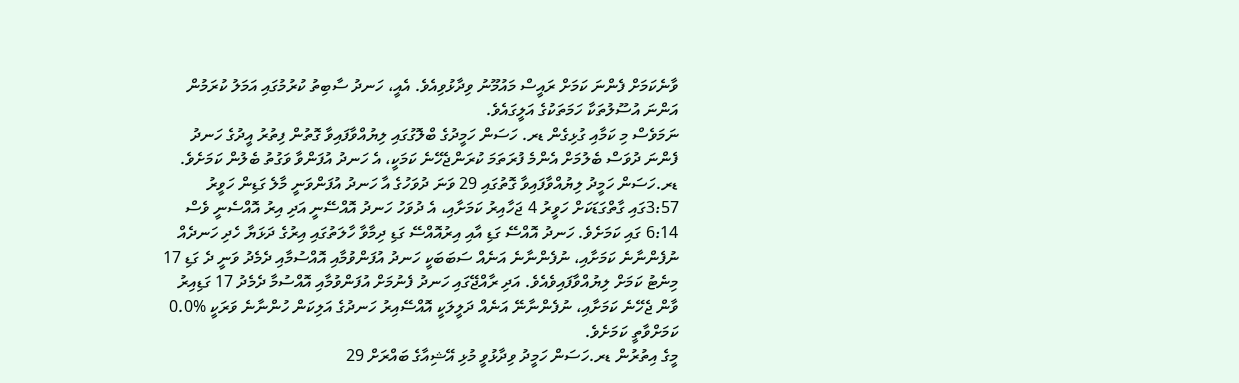ވާނެކަމަށް ފެންނަ ކަމަށް ރައީސް މައުމޫނު ވިދާޅުވިއެވެ. އެއީ، ހަނދު ސާބިތު ކުރުމުގައި އަމަލު ކުރަމުން އަންނަ އުސޫލުތަކާ ހަމަތަކުގެ އަލީގައެވެ.
ނަމަވެސް މި ކަމާއި ގުޅިގެން ޑރ. ހަސަން ހަމީދުގެ ބްލޮގުގައި ލިޔުއްވާފައިވާ ގޮތުން ފިތުރު އީދުގެ ހަނދު ފެންނަ ދުވަސް ބެލުމަށް އެންމެ ފުރަތަމަ ކުރަންޖެހޭނެ ކަމަކީ، އެ ހަނދު އުފަންވާ ވަގުތު ބެލުން ކަމަށެވެ.
ޑރ.ހަސަން ހަމީދު ލިޔުއްވާފައިވާ ގޮތުގައި 29 ވަނަ ދުވަހުގެ އާ ހަނދު އުފަންވަނީ މާލެ ގަޑިން ހަވީރު 3:57ގައި ގާތްގަޑަކަށް ހަވީރު 4 ޖަހާއިރު ކަމަށާއި، އެ ދުވަހު ހަނދު އޮއްސޭނީ އަދި އިރު އޮއްސެނީ ވެސް 6:14 ގައި ކަމަށެވެ. ހަނދު އޮއްސޭ ގަޑި އާއި އިރުއޮއްސޭ ގަޑި ދިމާވާ ހާލަތުގައި އިރުގެ ދަޅަޔާ ހެދި ހަނދެއް ނުފެންނާނެ ކަމަށާއި، ނުފެންނާނެ އަނެއް ސަބަބަކީ ހަނދު އުފަންވުމާއި އޮއްސުމާއި ދެމެދު ވަނީ ދެ ގަޑި 17 މިނެޓު ކަމަށް ލިޔުއްވާފައިވެއެވެ. އަދި ރާއްޖޭގައި ހަނދު ފެނުމަށް އުފަންވުމާއި އޮއްސުމާ ދެމެދު 17 ގަޑިއިރު ވާން ޖެހޭނެ ކަމަށާއި، ނުފެންނާނޭ އަނެއް ދަލީލަކީ އޮއްސޭއިރު ހަނދުގެ އަލިކަން ހުންނާނެ ވަރަކީ %0.0 ކަމަށްވާތީ ކަމަށެވެ.
މީގެ އިތުރުން ޑރ.ހަސަން ހަމީދު ވިދާޅުވީ މުޅި އޭޝިއާގެ ބައްރަށް 29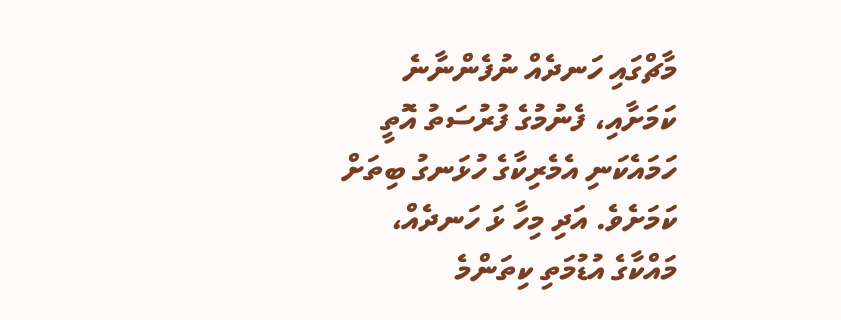މާޗްގައި ހަނދެއް ނުފެންނާނެ ކަމަށާއި، ފެނުމުގެ ފުރުސަތު އޮތީ ހަމައެކަނި އެމެރިކާގެ ހުޅަނގު ބިތަށް ކަމަށެވެ. އަދި މިހާ ޅަ ހަނދެއް، މައްކާގެ އުޑުމަތި ކިތަންމެ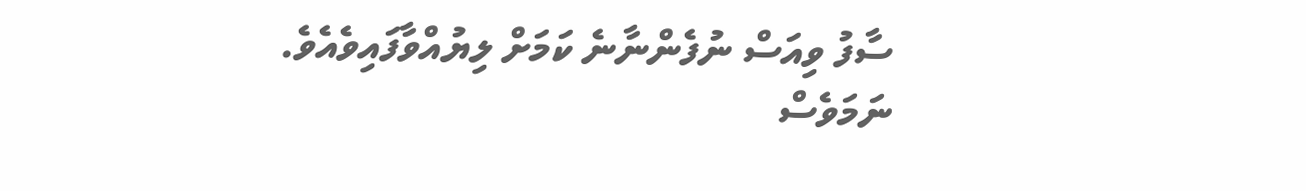ސާފު ވިއަސް ނުފެންނާނެ ކަމަށް ލިޔުއްވާފައިވެއެވެ.
ނަމަވެސް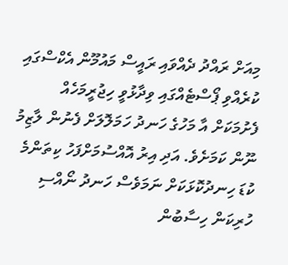މިއަށް ރައްދު ދެއްވައި ރައީސް މައުމޫން އެކްސްގައި ކުރެއްވި ޕޯސްޓެއްގައި ވިދާޅުވީ ހިޖުރީމަހެއް ފެށުމަކަށް އާ މަހުގެ ހަނދު ހަމަލޮލަށް ފެނުން ލާޒިމު ނޫން ކަމަށެވެ. އަދި އިރު އޮއްސުމަށްފަހު ކިތަންމެ ކުޑަ ހިނދުކޮޅަކަށް ނަމަވެސް ހަނދު ނޯއްސި ހުރިކަން ހިސާބުން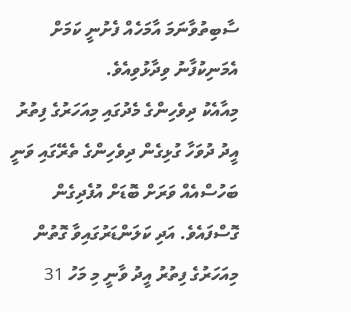ސާބިތުވާނަމަ އާމަހެއް ފެށުނީ ކަމަށް އެމަނިކުފާނު ވިދާޅުވިއެވެ.
މިއާއެކު ދިވެހިންގެ މެދުގައި މިއަހަރުގެ ފިތުރު އީދު ދުވަހާ ގުޅިގެން ދިވެހިންގެ ތެރޭގައި ވަނީ ބަހުސްއެއް ވަރަށް ބޮޑަށް އުފެދިގެން ގޮސްފައެވެ. އަދި ކަލަންޑަރުގައިވާ ގޮތުން މިއަހަރުގެ ފިތުރު އީދު ވާނީ މި މަހު 31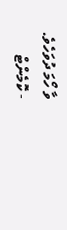ވާ ހޯމަ ދުވަހެވެ.
- ކޮމެންޓް